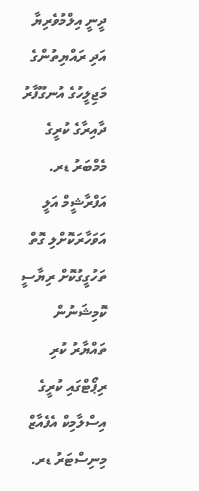ދީނީ އިލްމުވެރިޔާ އަދި ރައްޔިތުންގެ މަޖިލީހުގެ އުނގޫފާރު ދާއިރާގެ ކުރީގެ މެމްބަރު ޑރ. އަފްރާޝީމް އަލީ އަވަހާރަކޮށްލި ގޮތް ތަހުގީގުކޮށް ރިޔާސީ ކޮމިޝަނުން ތައްޔާރު ކުރި ރިޕޯޓްގައި ކުރީގެ އިސްލާމިކް އެފެއާޒް މިނިސްޓަރު ޑރ.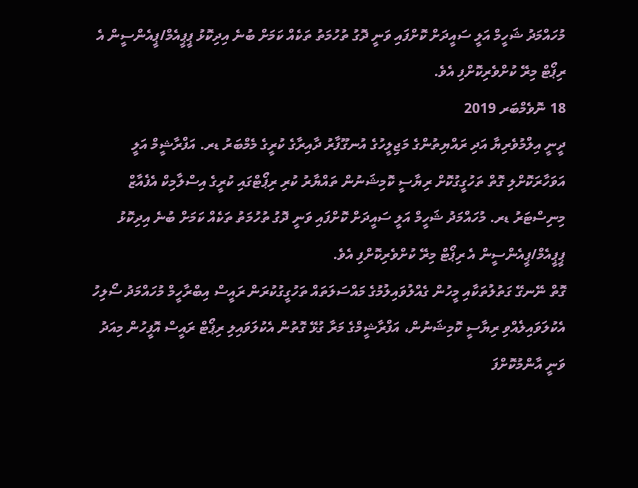މުހައްމަދު ޝަހީމް އަލީ ސައީދަށް ކޮށްފައި ވަނީ ދޮގު ތުހުމަތު ތަކެއް ކަމަށް ބުނެ އިދިކޮޅު ޕީޕީއެމް/ޕީއެންސީން އެ ރިޕޯޓް މިރޭ ކުށްވެރިކޮށްފި އެވެ.
18 ނޮވެމްބަރ 2019
ދީނީ އިލްމުވެރިޔާ އަދި ރައްޔިތުންގެ މަޖިލީހުގެ އުނގޫފާރު ދާއިރާގެ ކުރީގެ މެމްބަރު ޑރ. އަފްރާޝީމް އަލީ އަވަހާރަކޮށްލި ގޮތް ތަހުގީގުކޮށް ރިޔާސީ ކޮމިޝަނުން ތައްޔާރު ކުރި ރިޕޯޓްގައި ކުރީގެ އިސްލާމިކް އެފެއާޒް މިނިސްޓަރު ޑރ. މުހައްމަދު ޝަހީމް އަލީ ސައީދަށް ކޮށްފައި ވަނީ ދޮގު ތުހުމަތު ތަކެއް ކަމަށް ބުނެ އިދިކޮޅު ޕީޕީއެމް/ޕީއެންސީން އެ ރިޕޯޓް މިރޭ ކުށްވެރިކޮށްފި އެވެ.
ގޮތް ނޭނގޭ ގަތުލުތަކާއި މީހުން ގެއްލުވައިލުމުގެ މައްސަލަތައް ތަހުގީގުކުރަން ރައީސް އިބްރާހީމް މުހައްމަދު ސޯލިހު އެކުލަވައިލެއްވި ރިޔާސީ ކޮމިޝަނުން، އަފްރާޝީމްގެ މަރާ ގުޅޭ ގޮތުން އެކުލަވައިލި ރިޕޯޓް ރައީސް އޮފީހުން މިއަދު ވަނީ އާންމުކޮށްފަ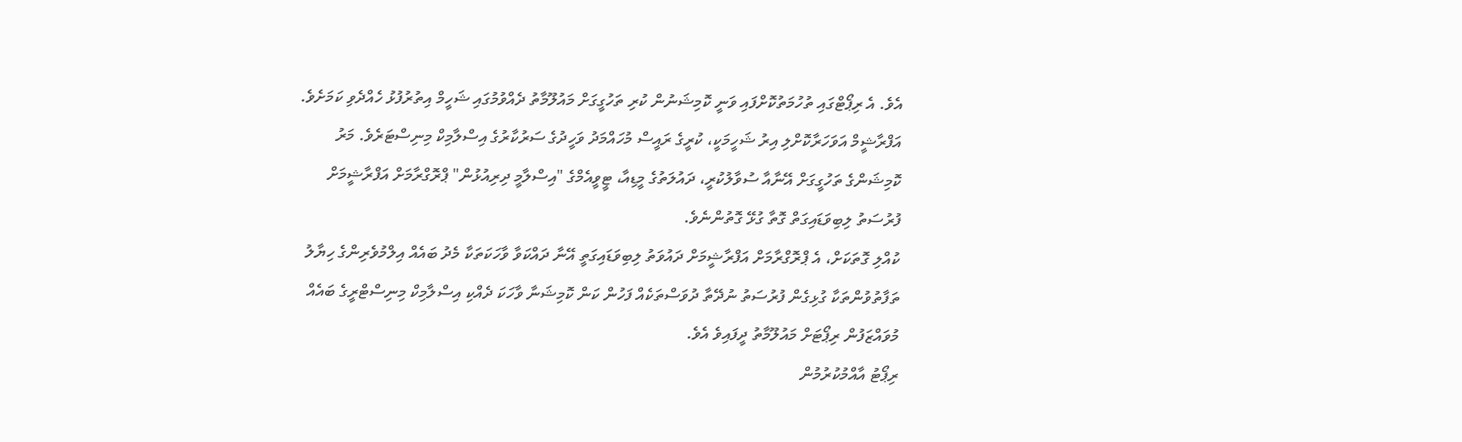އެވެ. އެ ރިޕޯޓްގައި ތުހުމަތުކޮށްފައި ވަނީ ކޮމިޝަނުން ކުރި ތަހުގީގަށް މައުލޫމާތު ދެއްވުމުގައި ޝަހީމް އިތުރުފުޅު ހެއްދެވި ކަމަށެވެ.
އަފްރާޝީމް އަވަހަރާކޮށްލި އިރު ޝަހީމަކީ، ކުރީގެ ރައީސް މުހައްމަދު ވަހީދުގެ ސަރުކާރުގެ އިސްލާމިކް މިނިސްޓަރެވެ. މަރު ކޮމިޝަންގެ ތަހުގީގަށް އޭނާއާ ސުވާލުކުރީ، ދައުލަތުގެ މީޑިއާ، ޓީވީއެމްގެ "އިސްލާމީ ދިރިއުޅުން" ޕްރޮގްރާމަށް އަފްރާޝީމަށް ފުރުސަތު ލިބިވަޑައިގަތް ގޮތާ ގުޅޭ ގޮތުންނެވެ.
ކުއްލި ގޮތަކަށް، އެ ޕްރޮގްރާމަށް އަފްރާޝީމަށް ދައުވަތު ލިބިވަޑައިގަތީ އޭނާ ދައްކަވާ ވާހަކަތަކާ މެދު ބައެއް އިލްމުވެރިންގެ ހިޔާލު ތަފާތުވުންތަކާ ގުޅިގެން ފުރުސަތު ނުދޭތާ ދުވަސްތަކެއް ފަހުން ކަން ކޮމިޝަނާ ވާހަކަ ދެއްކި އިސްލާމިކް މިނިސްޓްރީގެ ބައެއް މުވައްޒަފުން ރިޕޯޓަށް މައުލޫމާތު ދީފައިވެ އެވެ.
ރިޕޯޓު އާއްމުކުރުމުން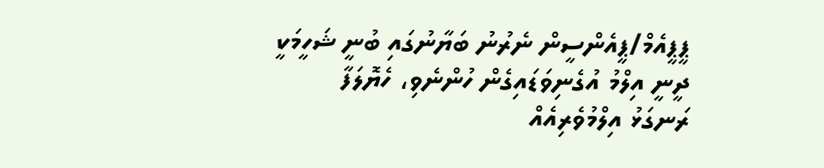ޕީޕީއެމް/ޕީއެންސީން ނެރުނު ބަޔާނުގައި ބުނީ ޝަހީމަކީ ދީނީ އިލްމު އުގެނިވަޑައިގެން ހުންނެވި، ހެޔޮލަފާ ރަނގަޅު އިލްމުވެރިއެއް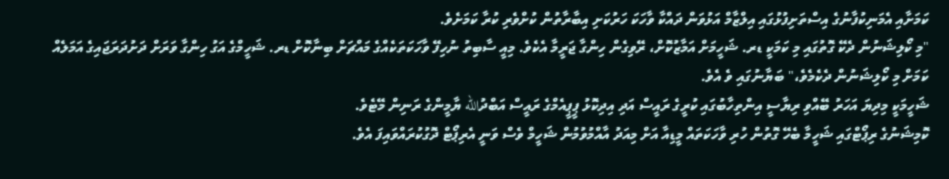ކަމަށާއި އެމަނިކުފާނުގެ އިސްތަށިފުޅުގައި އިލްޒާމް އަޅުވަން ދައްކާ ވާހަކަ ހަރުކަށި އިބާރާތުން ކުށްވެރި ކުރާ ކަމަށެވެ.
"މި ކޯލިޝަނުން ދެކޭ ގޮތުގައި މި ކަމަކީ ޑރ. ޝަހީމަށް އަމާޒުކޮށް، ރޭވިގެން ހިންގާ ޖަރީމާ އެކެވެ. މިއީ ސާބިތު ނުހިފޭ ވާހަކަތަކެއްގެ މައްޗަށް ބިނާކޮށް ޑރ. ޝަހީމްގެ އަގު ހިންގާ ވަރަށް ދަށުދަރަޖައިގެ އަމަލެއް ކަމަށް މި ކޯލިޝަނުން ދެކެމެވެ،" ބަޔާނުގައި ވެ އެވެ.
ޝަހީމަކީ މިދިޔަ އަހަރު ބޭއްވި ރިޔާސީ އިންތިހާބުގައި ކުރީގެ ރައީސް އަދި އިދިކޮޅު ޕީޕީއެމްގެ ރައީސް އަބްދުالله ޔާމީންގެ ރަނިން މޭޓެވެ.
ކޮމިޝަނުގެ ރިޕޯޓްގައި ޝަހީމާ ބެހޭ ގޮތުން ހުރި ވާހަކަތައް މީޑިއާ އަށް މިއަދު އާއްމުވުމުން ޝަހީމް ވެސް ވަނީ އެރިޕޯޓް ދޮގުކުރައްވައިފަ އެވެ.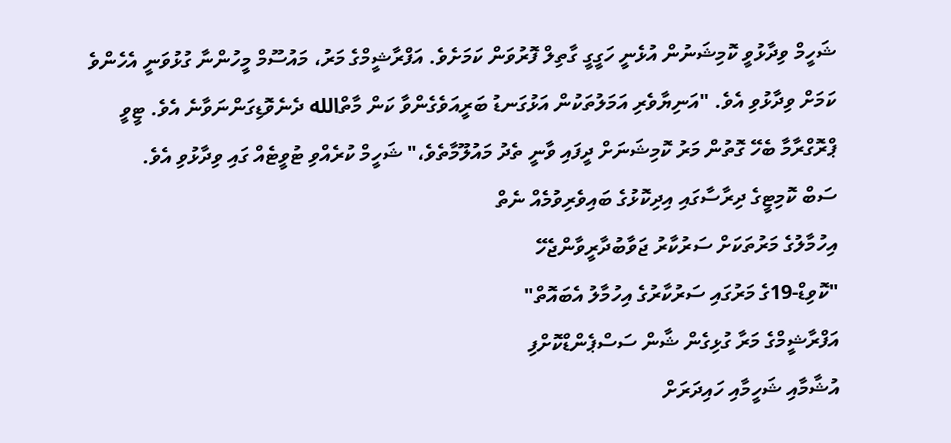ޝަހީމް ވިދާޅުވީ ކޮމިޝަނުން އުޅެނީ ހަގީގީ ގާތިލް ފޮރުވަން ކަމަށެވެ. އަފްރާޝީމްގެ މަރު، މައުސޫމް މީހުންނާ ގުޅުވަނީ އެހެންވެ ކަމަށް ވިދާޅުވި އެވެ. "އަނިޔާވެރި އަމަލުތަކުން އަޅުގަނޑު ބަރީއަވެގެންވާ ކަން މާތްالله ދެނެވޮޑިގަންނަވާނެ އެވެ. ޓީވީ ޕްރޮގްރާމާ ބެހޭ ގޮތުން މަރު ކޮމިޝަނަށް ދީފައި ވާނީ ތެދު މައުލޫމާތެވެ،" ޝަހީމް ކުރެއްވި ޓުވީޓެއް ގައި ވިދާޅުވި އެވެ.
ސަބް ކޮމިޓީގެ ދިރާސާގައި އިދިކޮޅުގެ ބައިވެރިވުމެއް ނެތް
އިހުމާލުގެ މަރުތަކަށް ސަރުކާރު ޖަވާބުދާރީވާންޖެހޭ
"ކޮވިޑް-19ގެ މަރުގައި ސަރުކާރުގެ އިހުމާލު އެބައޮތް"
އަފްރާޝީމްގެ މަރާ ގުޅިގެން ޝާން ސަސްޕެންޑްކޮށްފި
އުޝާމާއި ޝަހީމާއި ހައިދަރަށް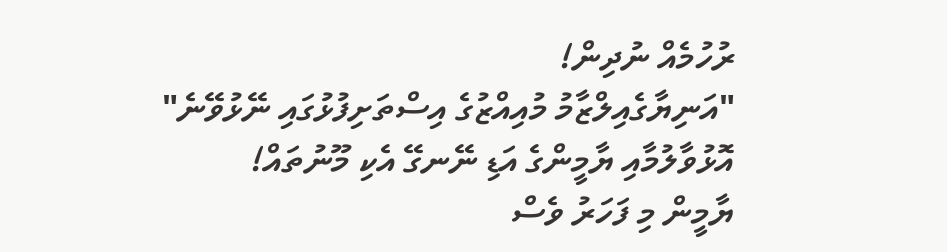ރުހުމެއް ނުދިން!
"އަނިޔާގެއިލްޒާމު މުއިއްޒުގެ އިސްތަށިފުޅުގައި ނޭޅުވޭނެ"
އޮޅުވާލުމާއި ޔާމީންގެ އަޑި ނޭނގޭ އެކި މޫނުތައް!
ޔާމީން މި ފަހަރު ވެސް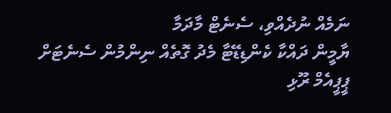ނަމެއް ނުދެއްވި، ސެނެޓް މާދަމާ
ޔާމީން ދައްކާ ކެންޑިޑޭޓާ މެދު ގޮތެއް ނިންމުން ސެނެޓަށް
ޕީޕީއެމް ރޫޅި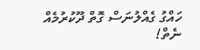ހައްގު ގެއްލުނަސް ގޮތް ދޫކުރުމެއް ނެތް!